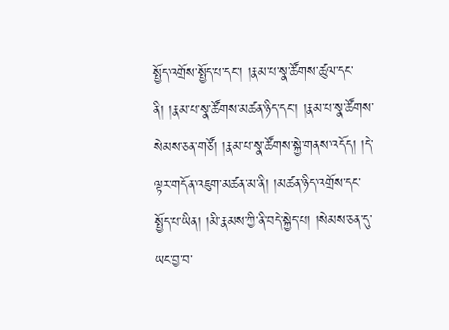སྤྱོད་འགྲོས་སྤྱོད་པ་དང་། །རྣམ་པ་སྣ་ཚོགས་ཚུལ་དང་ནི། །རྣམ་པ་སྣ་ཚོགས་མཚན་ཉིད་དང་། །རྣམ་པ་སྣ་ཚོགས་སེམས་ཅན་གཙོ། །རྣམ་པ་སྣ་ཚོགས་སྐྱེ་གནས་འདོད། །དེ་ལྟར་གདོན་འཇུག་མཚན་མ་ནི། །མཚན་ཉིད་འགྲོས་དང་སྤྱོད་པ་ཡིན། །མི་རྣམས་ཀྱི་ནི་བདེ་སྐྱེད་པ། །སེམས་ཅན་དུ་ཡང་བྱ་བ་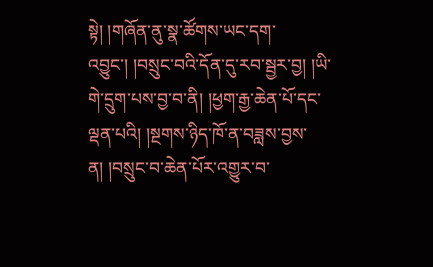སྟེ། །གཞོན་ནུ་སྣ་ཚོགས་ཡང་དག་འབྱུང་། །བསྲུང་བའི་དོན་དུ་རབ་སྦྱར་བྱ། །ཡི་གེ་དྲུག་པས་བྱ་བ་ནི། །ཕྱག་རྒྱ་ཆེན་པོ་དང་ལྡན་པའི། །སྔགས་ཉིད་ཁོ་ན་བཟླས་བྱས་ན། །བསྲུང་བ་ཆེན་པོར་འགྱུར་བ་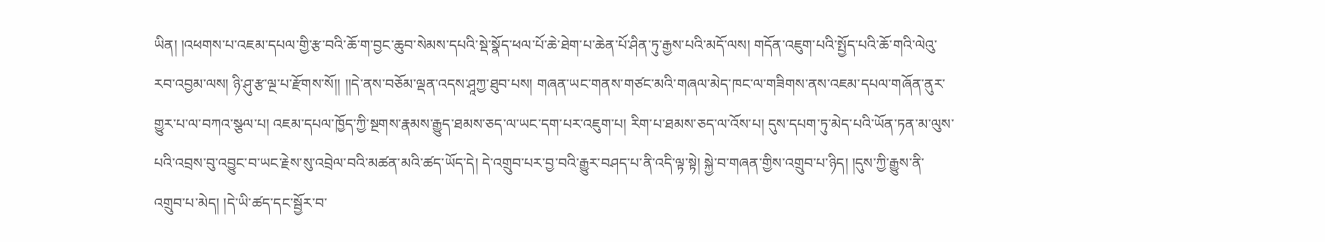ཡིན། །འཕགས་པ་འཇམ་དཔལ་གྱི་རྩ་བའི་ཆོ་ག་བྱང་ཆུབ་སེམས་དཔའི་སྡེ་སྣོད་ཕལ་པོ་ཆེ་ཐེག་པ་ཆེན་པོ་ཤིན་ཏུ་རྒྱས་པའི་མདོ་ལས། གདོན་འཇུག་པའི་སྤྱོད་པའི་ཆོ་གའི་ལེའུ་རབ་འབྱམ་ལས། ཉི་ཤུ་རྩ་ལྔ་པ་རྫོགས་སོ།། །།དེ་ནས་བཅོམ་ལྡན་འདས་ཤཱཀྱ་ཐུབ་པས། གཞན་ཡང་གནས་གཙང་མའི་གཞལ་མེད་ཁང་ལ་གཟིགས་ནས་འཇམ་དཔལ་གཞོན་ནུར་གྱུར་པ་ལ་བཀའ་སྩལ་པ། འཇམ་དཔལ་ཁྱོད་ཀྱི་སྔགས་རྣམས་རྒྱུད་ཐམས་ཅད་ལ་ཡང་དག་པར་འཇུག་པ། རིག་པ་ཐམས་ཅད་ལ་འོས་པ། དུས་དཔག་ཏུ་མེད་པའི་ཡོན་ཏན་མ་ལུས་པའི་འབྲས་བུ་འབྱུང་བ་ཡང་རྗེས་སུ་འབྲེལ་བའི་མཚན་མའི་ཚད་ཡོད་དེ། དེ་འགྲུབ་པར་བྱ་བའི་རྒྱུར་བཤད་པ་ནི་འདི་ལྟ་སྟེ། སྐྱེ་བ་གཞན་གྱིས་འགྲུབ་པ་ཉིད། །དུས་ཀྱི་རྒྱུས་ནི་འགྲུབ་པ་མེད། །དེ་ཡི་ཚད་དང་སྦྱོར་བ་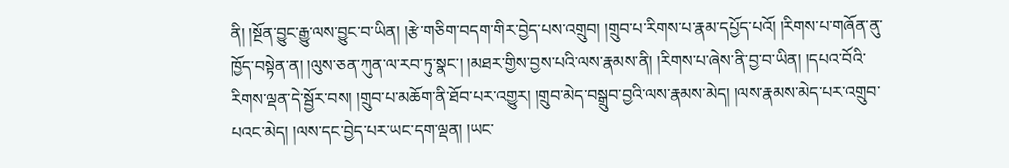ནི། །སྔོན་བྱུང་རྒྱུ་ལས་བྱུང་བ་ཡིན། །རྩེ་གཅིག་བདག་གིར་བྱེད་པས་འགྲུབ། །གྲུབ་པ་རིགས་པ་རྣམ་དཔྱོད་པའོ། །རིགས་པ་གཞོན་ནུ་ཁྱོད་བསྟེན་ན། །ལུས་ཅན་ཀུན་ལ་རབ་ཏུ་སྣང་། །མཐར་གྱིས་བྱས་པའི་ལས་རྣམས་ནི། །རིགས་པ་ཞེས་ནི་བྱ་བ་ཡིན། །དཔའ་བོའི་རིགས་ལྡན་དེ་སྦྱོར་བས། །གྲུབ་པ་མཆོག་ནི་ཐོབ་པར་འགྱུར། །གྲུབ་མེད་བསྒྲུབ་བྱའི་ལས་རྣམས་མེད། །ལས་རྣམས་མེད་པར་འགྲུབ་པའང་མེད། །ལས་དང་བྱེད་པར་ཡང་དག་ལྡན། །ཡང་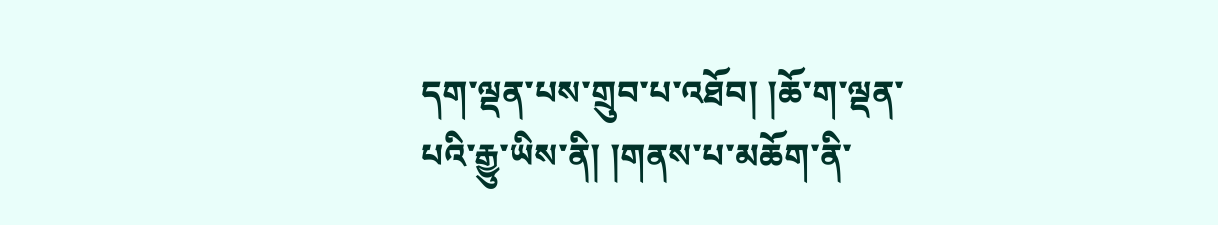དག་ལྡན་པས་གྲུབ་པ་འཐོབ། །ཆོ་ག་ལྡན་པའི་རྒྱུ་ཡིས་ནི། །གནས་པ་མཆོག་ནི་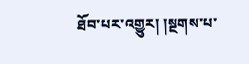ཐོབ་པར་འགྱུར། །སྔགས་པ་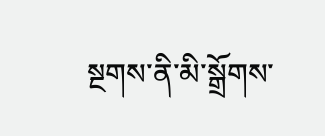སྔགས་ནི་མི་སྒྲོགས་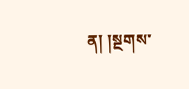ན། །སྔགས་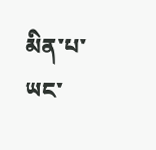མིན་པ་ཡང་